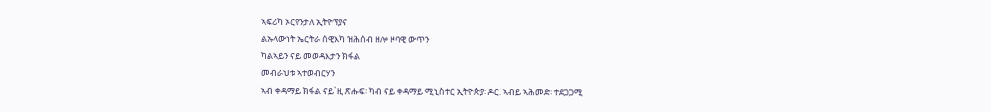ኣፍሪካ ኦርየንታለ ኢትዮፕያና
ልኡላውነት ኤርትራ ሰዊእካ ዝሕሰብ ዘሎ ዞባዊ ውጥን
ካልኣይን ናይ መወዳእታን ክፋል
መብራህቱ ኣተወብርሃን
ኣብ ቀዳማይ ክፋል ናይ`ዚ ጽሑፍ፡ ካብ ናይ ቀዳማይ ሚኒስተር ኢትዮጵያ፡ ዶር. ኣብይ ኣሕመድ፡ ተደጋጋሚ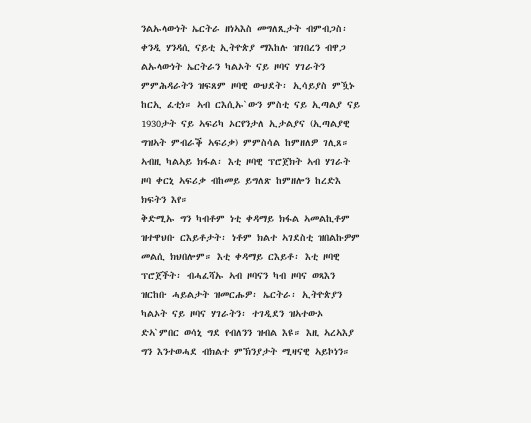ንልኡላውነት ኤርትራ ዘነኣእስ መግለጺታት ብምብጋስ፡ ቀንዲ ሃንዳሲ ናይቲ ኢትዮጵያ ማእከሉ ዝገበረን ብዋጋ ልኡላውነት ኤርትራን ካልኦት ናይ ዞባና ሃገራትን ምምሕዳራትን ዝፍጸም ዞባዊ ውህደት፡ ኢሳይያስ ምዃኑ ከርኢ ፈቲነ። ኣብ ርእሲኡ`ውን ምስቲ ናይ ኢጣልያ ናይ 1930ታት ናይ ኣፍሪካ ኦርየንታለ ኢታልያና (ኢጣልያዊ ግዝኣት ምብራቕ ኣፍሪቃ) ምምስሳል ከምዘለዎ ገሊጸ። ኣብዚ ካልኣይ ክፋል፡ እቲ ዞባዊ ፕሮጀክት ኣብ ሃገራት ዞባ ቀርኒ ኣፍሪቃ ብከመይ ይግለጽ ከምዘሎን ከረድእ ክፍትን እየ።
ቅድሚኡ ግን ካብቶም ነቲ ቀዳማይ ክፋል ኣመልኪቶም ዝተዋህቡ ርእይቶታት፡ ነቶም ክልተ ኣገደስቲ ዝበልኩዎም መልሲ ክህበሎም። እቲ ቀዳማይ ርእይቶ፡ እቲ ዞባዊ ፕሮጀችት፡ ብሓፈሻኡ ኣብ ዞባናን ካብ ዞባና ወጻእን ዝርከቡ ሓይልታት ዝመርሑዎ፡ ኤርትራ፡ ኢትዮጵያን ካልኦት ናይ ዞባና ሃገራትን፡ ተገዲደን ዝኣተውኦ ድኣ`ምበር ወሳኒ ግደ የብለንን ዝብል እዩ። እዚ ኣረኣእያ ግን እንተወሓደ ብክልተ ምኽንያታት ሚዛናዊ ኣይኮነን።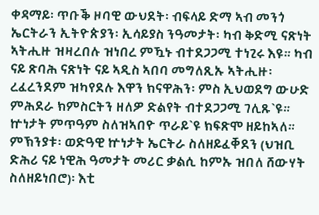ቀዳማይ፡ ጥቡቕ ዞባዊ ውህደት፡ ብፍላይ ድማ ኣብ መንጎ ኤርትራን ኢትዮጵያን፡ ኢሳይያስ ንዓመታት፡ ካብ ቅድሚ ናጽነት ኣትሒዙ ዝዛረበሉ ዝነበረ ምዃኑ ብተደጋጋሚ ተነጊሩ እዩ። ካብ ናይ ጽባሕ ናጽነት ናይ ኣዲስ ኣበባ መግለጺኡ ኣትሒዙ፡ ረፈረንደም ዝካየደሉ እዋን ክናዋሕን፡ ምስ ኢህወደግ ውሁድ ምሕደራ ክምስርትን ዘለዎ ድልየት ብተደጋጋሚ ገሊጹ`ዩ። ኵነታት ምጥዓም ስለዝኣበዮ ጥራይ`ዩ ክፍጽሞ ዘይከኣለ። ምኽንያቱ፡ ወድዓዊ ኵነታት ኤርትራ ስለዘይፈቐደን (ህዝቢ ድሕሪ ናይ ነዊሕ ዓመታት መሪር ቃልሲ ከምኡ ዝበለ ሸውሃት ስለዘይነበሮ)፡ እቲ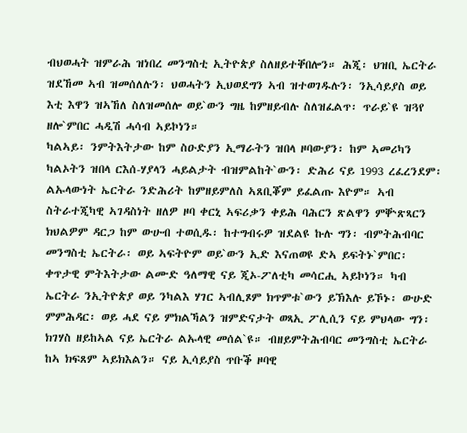ብህወሓት ዝምራሕ ዝነበረ መንግስቲ ኢትዮጵያ ስለዘይተቐበሎን። ሕጂ፡ ህዝቢ ኤርትራ ዝደኸመ ኣብ ዝመሰለሉን፡ ህወሓትን ኢህወደግን ኣብ ዝተወገዱሉን፡ ንኢሳይያስ ወይ እቲ እዋን ዝኣኸለ ስለዝመሰሎ ወይ`ውን ግዜ ከምዘይብሉ ስለዝፈልጥ፡ ጥራይ`ዩ ዝጓየ ዘሎ`ምበር ሓዲሽ ሓሳብ ኣይኮነን።
ካልኣይ፡ ንምትእትታው ከም ስዑድያን ኢማራትን ዝበላ ዞባውያን፡ ከም ኣመሪካን ካልኦትን ዝበላ ርእሰ-ሃያላን ሓይልታት ብዝምልከት`ውን፡ ድሕሪ ናይ 1993 ረፈረንደም፡ ልኡላውነት ኤርትራ ንድሕሪት ከምዘይምለስ ኣጸቢቖም ይፈልጡ እዮም። ኣብ ስትራተጂካዊ ኣገዳስነት ዘለዎ ዞባ ቀርኒ ኣፍሪቃን ቀይሕ ባሕርን ጽልዋን ምቝጽጻርን ክህልዎም ዳርጋ ከም ውሁብ ተወሲዱ፡ ከተግብሩዎ ዝደልዩ ኩሉ ግን፡ ብምትሕብባር መንግስቲ ኤርትራ፡ ወይ ኣፍትዮም ወይ`ውን ኢድ እናጠወዩ ድኣ ይፍትኑ`ምበር፡ ቀጥታዊ ምትእትታው ልሙድ ዓለማዊ ናይ ጂኦ-ፖለቲካ መሳርሒ ኣይኮነን። ካብ ኤርትራ ንኢትዮጵያ ወይ ንካልእ ሃገር ኣብሊጾም ክጥምቱ`ውን ይኽእሉ ይኾኑ፡ ውሁድ ምምሕዳር፡ ወይ ሓደ ናይ ምክልኻልን ዝምድናታት ወጻኢ ፖሊሲን ናይ ምህላው ግን፡ ክገሃስ ዘይከኣል ናይ ኤርትራ ልኡላዊ መሰል`ዩ። ብዘይምትሕብባር መንግስቲ ኤርትራ ከኣ ክፍጸም ኣይክእልን። ናይ ኢሳይያስ ጥቡቕ ዞባዊ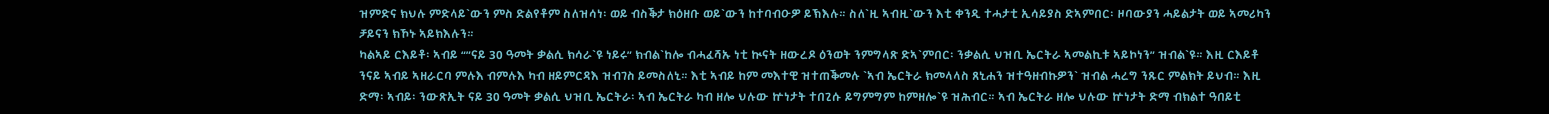ዝምድና ክህሉ ምድላይ`ውን ምስ ድልየቶም ስለዝሳነ፡ ወይ ብስቕታ ክዕዘቡ ወይ`ውን ከተባብዑዎ ይኽእሉ። ስለ`ዚ ኣብዚ`ውን እቲ ቀንዲ ተሓታቲ ኢሳይያስ ድኣምበር፡ ዞባውያን ሓይልታት ወይ ኣመሪካን ቻይናን ክኾኑ ኣይክእሉን።
ካልኣይ ርእይቶ፡ ኣብይ “”ናይ 30 ዓመት ቃልሲ ክሳራ`ዩ ነይሩ” ክብል`ከሎ ብሓፈሻኡ ነቲ ኲናት ዘውረዶ ዕንወት ንምግላጽ ድኣ`ምበር፡ ንቃልሲ ህዝቢ ኤርትራ ኣመልኪቱ ኣይኮነን” ዝብል`ዩ። እዚ ርእይቶ ንናይ ኣብይ ኣዘራርባ ምሉእ ብምሉእ ካብ ዘይምርዳእ ዝብገስ ይመስለኒ። እቲ ኣብይ ከም መእተዊ ዝተጠቕመሉ `ኣብ ኤርትራ ክመላላስ ጸኒሐን ዝተዓዘብኩዎን` ዝብል ሓረግ ንጹር ምልክት ይህብ። እዚ ድማ፡ ኣብይ፡ ንውጽኢት ናይ 30 ዓመት ቃልሲ ህዝቢ ኤርትራ፡ ኣብ ኤርትራ ካብ ዘሎ ህሉው ኵነታት ተበጊሱ ይግምግም ከምዘሎ`ዩ ዝሕብር። ኣብ ኤርትራ ዘሎ ህሉው ኵነታት ድማ ብክልተ ዓበይቲ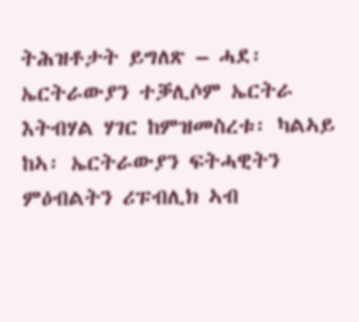ትሕዝቶታት ይግለጽ – ሓደ፡ ኤርትራውያን ተቓሊሶም ኤርትራ እትብሃል ሃገር ከምዝመስረቱ፡ ካልኣይ ከኣ፡ ኤርትራውያን ፍትሓዊትን ምዕብልትን ሪፑብሊክ ኣብ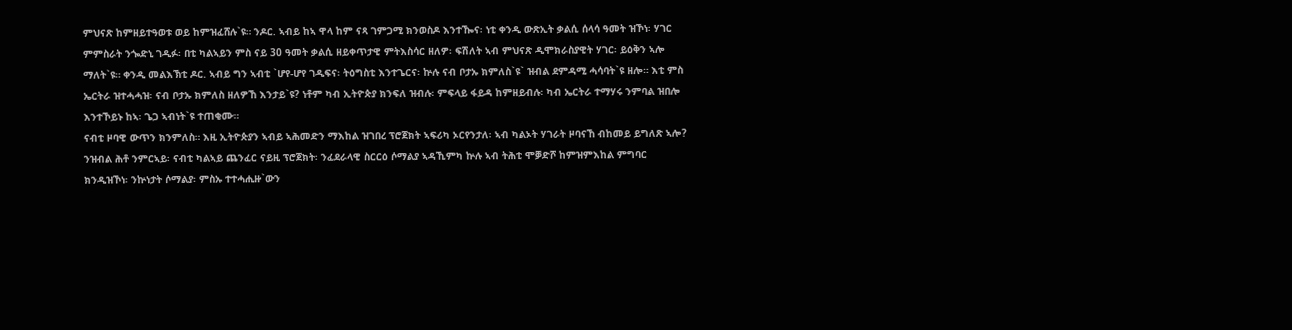ምህናጽ ከምዘይተዓወቱ ወይ ከምዝፈሸሉ`ዩ። ንዶር. ኣብይ ከኣ ዋላ ከም ናጻ ገምጋሚ ክንወስዶ እንተዀና፡ ነቲ ቀንዲ ውጽኢት ቃልሲ ሰላሳ ዓመት ዝኾነ፡ ሃገር ምምስራት ንጐድኒ ገዲፉ፡ በቲ ካልኣይን ምስ ናይ 30 ዓመት ቃልሲ ዘይቀጥታዊ ምትእስሳር ዘለዎ፡ ፍሽለት ኣብ ምህናጽ ዲሞክራስያዊት ሃገር፡ ይዕቅን ኣሎ ማለት`ዩ። ቀንዲ መልእኽቲ ዶር. ኣብይ ግን ኣብቲ `ሆየ-ሆየ ገዲፍና፡ ትዕግስቲ እንተጌርና፡ ኵሉ ናብ ቦታኡ ክምለስ`ዩ` ዝብል ደምዳሚ ሓሳባት`ዩ ዘሎ። እቲ ምስ ኤርትራ ዝተሓሓዝ፡ ናብ ቦታኡ ክምለስ ዘለዎኸ እንታይ`ዩ? ነቶም ካብ ኢትዮጵያ ክንፍለ ዝብሉ፡ ምፍላይ ፋይዳ ከምዘይብሉ፡ ካብ ኤርትራ ተማሃሩ ንምባል ዝበሎ እንተኾይኑ ከኣ፡ ጌጋ ኣብነት`ዩ ተጠቂሙ።
ናብቲ ዞባዊ ውጥን ክንምለስ። እዚ ኢትዮጵያን ኣብይ ኣሕመድን ማእከል ዝገበረ ፕሮጀክት ኣፍሪካ ኦርየንታለ፡ ኣብ ካልኦት ሃገራት ዞባናኸ ብከመይ ይግለጽ ኣሎ? ንዝብል ሕቶ ንምርኣይ፡ ናብቲ ካልኣይ ጨንፈር ናይዚ ፕሮጀክት፡ ንፈደራላዊ ስርርዕ ሶማልያ ኣዳኺምካ ኵሉ ኣብ ትሕቲ ሞቓድሾ ከምዝምእከል ምግባር ክንዲዝኾነ፡ ንኵነታት ሶማልያ፡ ምስኡ ተተሓሒዙ`ውን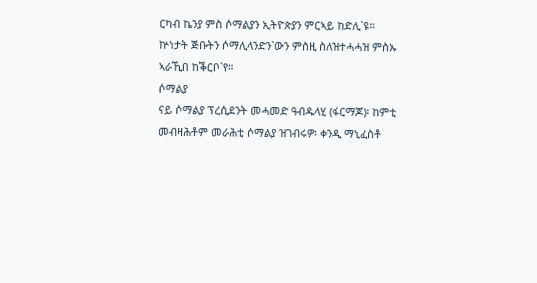ርካብ ኬንያ ምስ ሶማልያን ኢትዮጵያን ምርኣይ ከድሊ`ዩ። ኵነታት ጅቡትን ሶማሊላንድን`ውን ምስዚ ስለዝተሓሓዝ ምስኡ ኣራኺበ ከቕርቦ`የ።
ሶማልያ
ናይ ሶማልያ ፕረሲደንት መሓመድ ዓብዱላሂ (ፋርማጆ)፡ ከምቲ መብዛሕቶም መራሕቲ ሶማልያ ዝገብሩዎ፡ ቀንዲ ማኒፈስቶ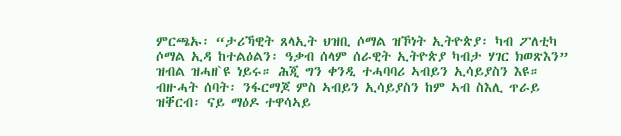ምርጫኡ፡ “ታሪኻዊት ጸላኢት ህዝቢ ሶማል ዝኾነት ኢትዮጵያ፡ ካብ ፖለቲካ ሶማል ኢዳ ከተልዕልን፡ ዓቃብ ሰላም ሰራዊት ኢትዮጵያ ካብታ ሃገር ክወጽእን” ዝብል ዝሓዘ`ዩ ነይሩ። ሕጂ ግን ቀንዲ ተሓባባሪ ኣብይን ኢሳይያስን እዩ። ብዙሓት ሰባት፡ ንፋርማጆ ምስ ኣብይን ኢሳይያስን ከም ኣብ ስእሊ ጥራይ ዝቐርብ፡ ናይ ማዕዶ ተዋሳኣይ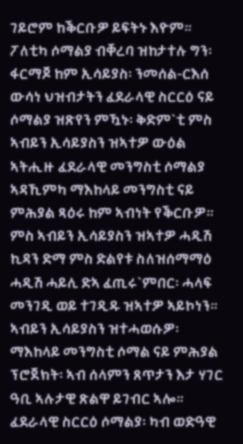ገይሮም ከቕርቡዎ ይፍትኑ እዮም። ፖለቲካ ሶማልያ ብቐረባ ዝከታተሉ ግን፡ ፋርማጆ ከም ኢሳይያስ፡ ንመሰል-ርእሰ ውሳነ ህዝብታትን ፈደራላዊ ስርርዕ ናይ ሶማልያ ዝጽየን ምዃኑ፡ ቅድም`ቲ ምስ ኣብይን ኢሳይያስን ዝኣተዎ ውዕል ኣትሒዙ ፈደራላዊ መንግስቲ ሶማልያ ኣዳኺምካ ማእከላይ መንግስቲ ናይ ምሕያል ጻዕሩ ከም ኣብነት የቕርቡዎ። ምስ ኣብይን ኢሳይያስን ዝኣተዎ ሓዲሽ ኪዳን ድማ ምስ ድልየቱ ስለዝሰማማዕ ሓዲሽ ሓይሊ ድኣ ፈጢሩ`ምበር፡ ሓላፍ መንገዲ ወይ ተገዲዱ ዝኣተዎ ኣይኮነን።
ኣብይን ኢሳይያስን ዝተሓወሱዎ፡ ማእከላይ መንግስቲ ሶማል ናይ ምሕያል ፕሮጀክት፡ ኣብ ሰላምን ጸጥታን እታ ሃገር ዓቢ ኣሉታዊ ጽልዋ ይገብር ኣሎ። ፈደራላዊ ስርርዕ ሶማልያ፡ ካብ ወድዓዊ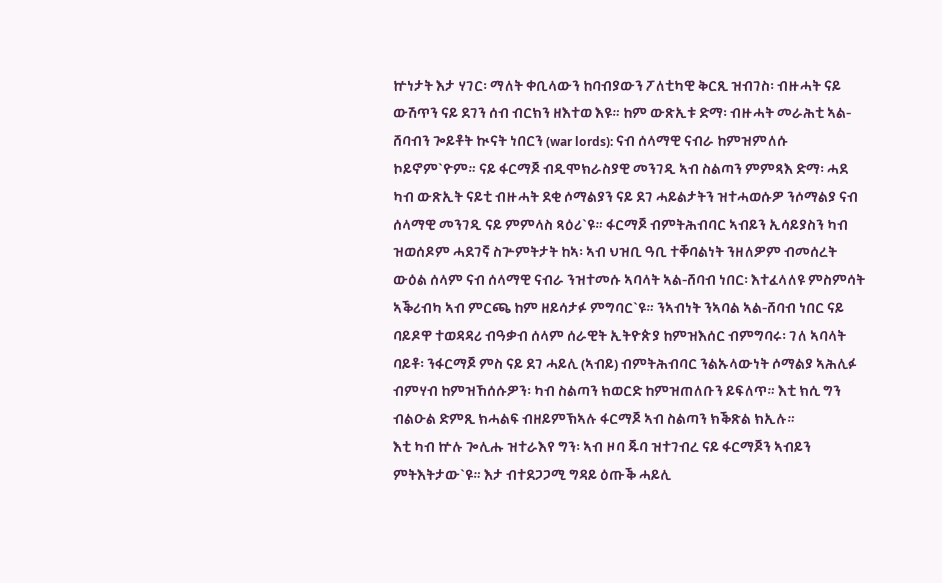ኵነታት እታ ሃገር፡ ማለት ቀቢላውን ከባብያውን ፖለቲካዊ ቅርጺ ዝብገስ፡ ብዙሓት ናይ ውሽጥን ናይ ደገን ሰብ ብርክን ዘእተወ እዩ። ከም ውጽኢቱ ድማ፡ ብዙሓት መራሕቲ ኣል-ሸባብን ጐይቶት ኲናት ነበርን (war lords): ናብ ሰላማዊ ናብራ ከምዝምለሱ ኮይኖም`ዮም። ናይ ፋርማጆ ብዲሞክራስያዊ መንገዲ ኣብ ስልጣን ምምጻእ ድማ፡ ሓደ ካብ ውጽኢት ናይቲ ብዙሓት ደቂ ሶማልያን ናይ ደገ ሓይልታትን ዝተሓወሱዎ ንሶማልያ ናብ ሰላማዊ መንገዲ ናይ ምምላስ ጻዕሪ`ዩ። ፋርማጆ ብምትሕብባር ኣብይን ኢሳይያስን ካብ ዝወሰዶም ሓደገኛ ስጕምትታት ከኣ፡ ኣብ ህዝቢ ዓቢ ተቐባልነት ንዘለዎም ብመሰረት ውዕል ሰላም ናብ ሰላማዊ ናብራ ንዝተመሱ ኣባላት ኣል-ሸባብ ነበር፡ እተፈላለዩ ምስምሳት ኣቕሪብካ ኣብ ምርጫ ከም ዘይሳታፉ ምግባር`ዩ። ንኣብነት ንኣባል ኣል-ሸባብ ነበር ናይ ባይዶዋ ተወዳዳሪ ብዓቃብ ሰላም ሰራዊት ኢትዮጵያ ከምዝእሰር ብምግባሩ፡ ገለ ኣባላት ባይቶ፡ ንፋርማጆ ምስ ናይ ደገ ሓይሊ (ኣብይ) ብምትሕብባር ንልኡላውነት ሶማልያ ኣሕሊፉ ብምሃብ ከምዝኸሰሱዎን፡ ካብ ስልጣን ክወርድ ከምዝጠለቡን ይፍለጥ። እቲ ክሲ ግን ብልዑል ድምጺ ክሓልፍ ብዘይምኽኣሉ ፋርማጆ ኣብ ስልጣን ክቕጽል ክኢሉ።
እቲ ካብ ኵሉ ጐሊሑ ዝተራእየ ግን፡ ኣብ ዞባ ጁባ ዝተገብረ ናይ ፋርማጆን ኣብይን ምትእትታው`ዩ። እታ ብተደጋጋሚ ግዳይ ዕጡቕ ሓይሊ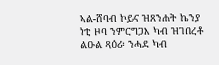ኣል-ሸባብ ኮይና ዝጸንሐት ኬንያ ነቲ ዞባ ንምርግጋእ ካብ ዝገበረቶ ልዑል ጻዕሪ፡ ንሓደ ካብ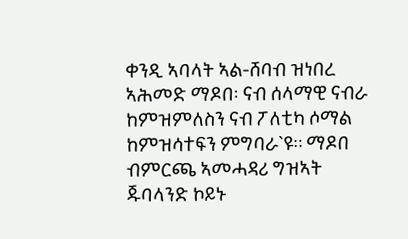ቀንዲ ኣባላት ኣል-ሸባብ ዝነበረ ኣሕመድ ማዶበ፡ ናብ ሰላማዊ ናብራ ከምዝምለስን ናብ ፖለቲካ ሶማል ከምዝሳተፍን ምግባራ`ዩ። ማዶበ ብምርጫ ኣመሓዳሪ ግዝኣት ጁባላንድ ኮይኑ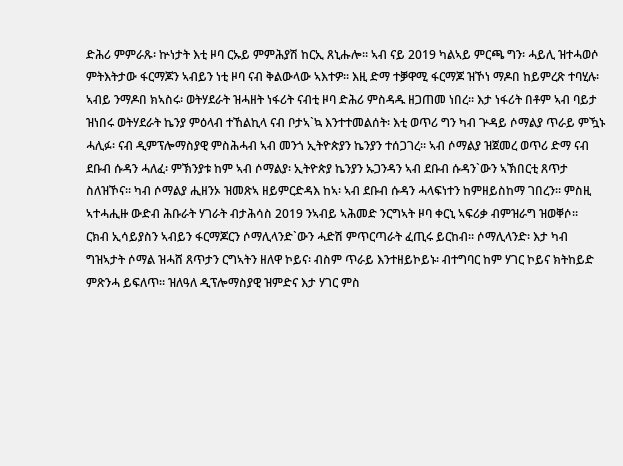ድሕሪ ምምራጹ፡ ኵነታት እቲ ዞባ ርኡይ ምምሕያሽ ከርኢ ጸኒሑሎ። ኣብ ናይ 2019 ካልኣይ ምርጫ ግን፡ ሓይሊ ዝተሓወሶ ምትእትታው ፋርማጆን ኣብይን ነቲ ዞባ ናብ ቅልውላው ኣእተዎ። እዚ ድማ ተቓዋሚ ፋርማጆ ዝኾነ ማዶበ ከይምረጽ ተባሂሉ፡ ኣብይ ንማዶበ ክኣስሩ፡ ወትሃደራት ዝሓዘት ነፋሪት ናብቲ ዞባ ድሕሪ ምስዳዱ ዘጋጠመ ነበረ። እታ ነፋሪት በቶም ኣብ ባይታ ዝነበሩ ወትሃደራት ኬንያ ምዕላብ ተኸልኪላ ናብ ቦታኣ`ኳ እንተተመልሰት፡ እቲ ወጥሪ ግን ካብ ጕዳይ ሶማልያ ጥራይ ምዃኑ ሓሊፉ፡ ናብ ዲምፕሎማስያዊ ምስሕሓብ ኣብ መንጎ ኢትዮጵያን ኬንያን ተሰጋገረ። ኣብ ሶማልያ ዝጀመረ ወጥሪ ድማ ናብ ደቡብ ሱዳን ሓለፈ፡ ምኽንያቱ ከም ኣብ ሶማልያ፡ ኢትዮጵያ ኬንያን ኡጋንዳን ኣብ ደቡብ ሱዳን`ውን ኣኽበርቲ ጸጥታ ስለዝኾና። ካብ ሶማልያ ሒዘንኦ ዝመጽኣ ዘይምርድዳእ ከኣ፡ ኣብ ደቡብ ሱዳን ሓላፍነተን ከምዘይስከማ ገበረን። ምስዚ ኣተሓሒዙ ውድብ ሕቡራት ሃገራት ብታሕሳስ 2019 ንኣብይ ኣሕመድ ንርግኣት ዞባ ቀርኒ ኣፍሪቃ ብምዝራግ ዝወቐሶ።
ርክብ ኢሳይያስን ኣብይን ፋርማጆርን ሶማሊላንድ`ውን ሓድሽ ምጥርጣራት ፈጢሩ ይርከብ። ሶማሊላንድ፡ እታ ካብ ግዝኣታት ሶማል ዝሓሸ ጸጥታን ርግኣትን ዘለዋ ኮይና፡ ብስም ጥራይ እንተዘይኮይኑ፡ ብተግባር ከም ሃገር ኮይና ክትከይድ ምጽንሓ ይፍለጥ። ዝለዓለ ዲፕሎማስያዊ ዝምድና እታ ሃገር ምስ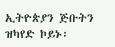ኢትዮጵያን ጅቡትን ዝካየድ ኮይኑ፡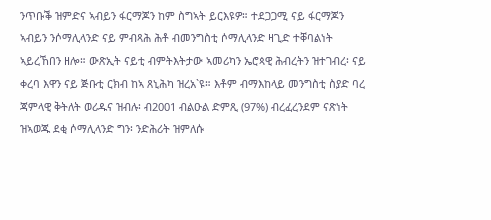ንጥቡቕ ዝምድና ኣብይን ፋርማጆን ከም ስግኣት ይርእዩዎ። ተደጋጋሚ ናይ ፋርማጆን ኣብይን ንሶማሊላንድ ናይ ምብጻሕ ሕቶ ብመንግስቲ ሶማሊላንድ ዛጊድ ተቐባልነት ኣይረኸበን ዘሎ። ውጽኢት ናይቲ ብምትእትታው ኣመሪካን ኤሮጳዊ ሕብረትን ዝተገብረ፡ ናይ ቀረባ እዋን ናይ ጅቡቲ ርክብ ከኣ ጸኒሕካ ዝረአ`ዩ። እቶም ብማእከላይ መንግስቲ ስያድ ባረ ጃምላዊ ቅትለት ወሪዱና ዝብሉ፡ ብ2001 ብልዑል ድምጺ (97%) ብረፈረንደም ናጽነት ዝኣወጁ ደቂ ሶማሊላንድ ግን፡ ንድሕሪት ዝምለሱ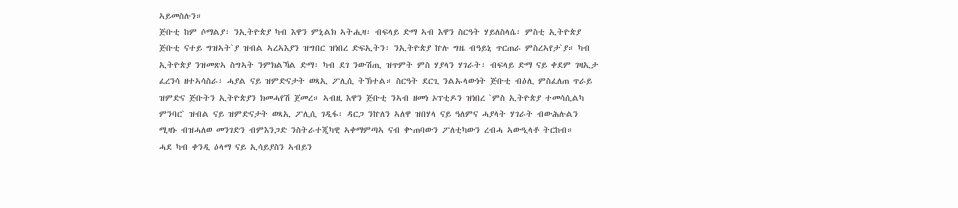ኣይመስሉን።
ጅቡቲ ከም ሶማልያ፡ ንኢትዮጵያ ካብ እዋን ምኒልክ ኣትሒዛ፡ ብፍላይ ድማ ኣብ እዋን ስርዓት ሃይለስላሴ፡ ምስቲ ኢትዮጵያ ጅቡቲ ናተይ ግዝኣት`ያ ዝብል ኣረኣእያን ዝግበር ዝነበረ ድፍኢትን፡ ንኢትዮጵያ ኵሉ ግዜ ብዓይኒ ጥርጠራ ምስረኣየታ`ያ። ካብ ኢትዮጵያ ንዝመጽኣ ስግኣት ንምክልኻል ድማ፡ ካብ ደገ ንውሽጢ ዝጥምት ምስ ሃያላን ሃገራት፡ ብፍላይ ድማ ናይ ቀደም ገዛኢታ ፈረንሳ ዘተኣሳስራ፡ ሓያል ናይ ዝምድናታት ወጻኢ ፖሊሲ ትኽተል። ስርዓት ደርጊ ንልኡላውነት ጅቡቲ ብዕሊ ምስፈለጠ ጥራይ ዝምድና ጅቡትን ኢትዮጵያን ክመሓየሽ ጀመረ። ኣብዚ እዋን ጅቡቲ ንኣብ ዘመነ ኦፕቲዶን ዝነበረ `ምስ ኢትዮጵያ ተመሳሲልካ ምንባር` ዝብል ናይ ዝምድናታት ወጻኢ ፖሊሲ ገዲፋ፡ ዳርጋ ንኵለን ኣለዋ ዝበሃላ ናይ ዓለምና ሓያላት ሃገራት ብውሕሉልን ሚዛኑ ብዝሓለወ መንገድን ብምእንጋድ ንስትራተጂካዊ ኣቀማምጣኣ ናብ ቍጠባውን ፖለቲካውን ረብሓ ኣውዒላቶ ትርከብ።
ሓደ ካብ ቀንዲ ዕላማ ናይ ኢሳይያስን ኣብይን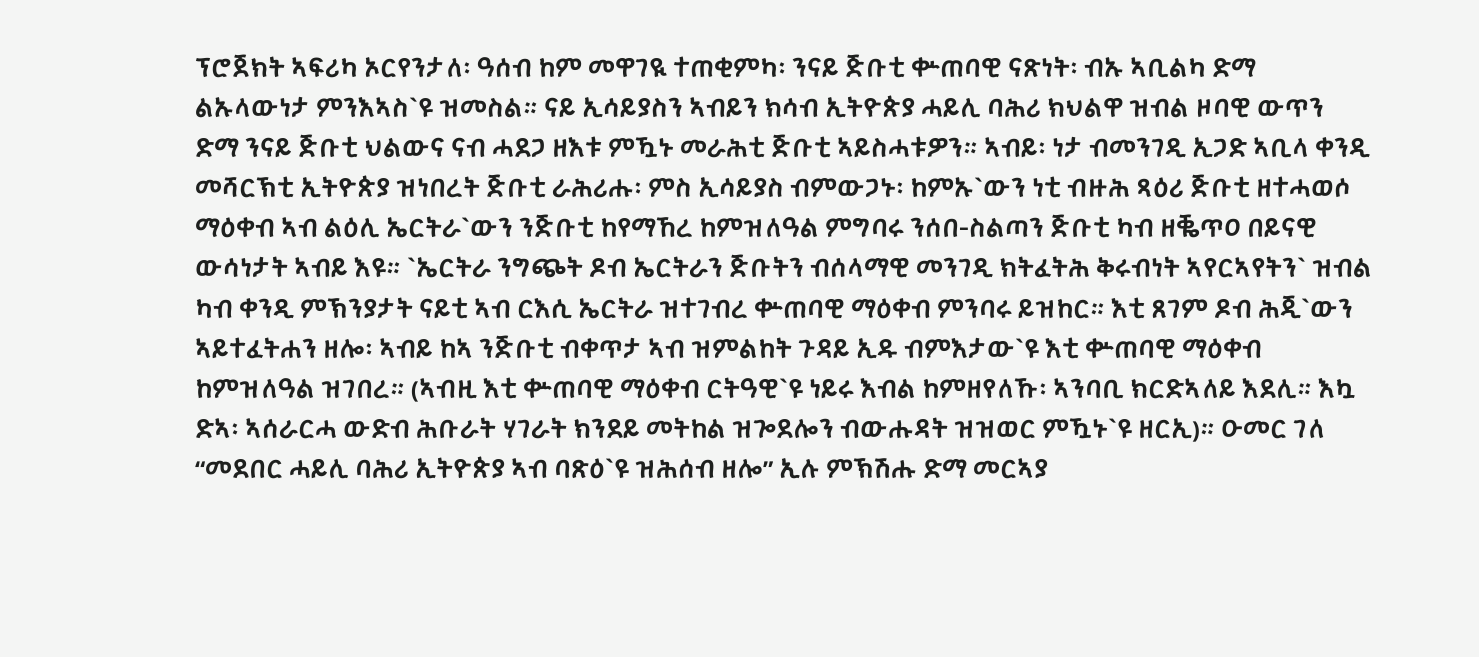ፕሮጀክት ኣፍሪካ ኦርየንታለ፡ ዓሰብ ከም መዋገዪ ተጠቂምካ፡ ንናይ ጅቡቲ ቍጠባዊ ናጽነት፡ ብኡ ኣቢልካ ድማ ልኡላውነታ ምንእኣስ`ዩ ዝመስል። ናይ ኢሳይያስን ኣብይን ክሳብ ኢትዮጵያ ሓይሊ ባሕሪ ክህልዋ ዝብል ዞባዊ ውጥን ድማ ንናይ ጅቡቲ ህልውና ናብ ሓደጋ ዘእቱ ምዃኑ መራሕቲ ጅቡቲ ኣይስሓቱዎን። ኣብይ፡ ነታ ብመንገዲ ኢጋድ ኣቢላ ቀንዲ መሻርኽቲ ኢትዮጵያ ዝነበረት ጅቡቲ ራሕሪሑ፡ ምስ ኢሳይያስ ብምውጋኑ፡ ከምኡ`ውን ነቲ ብዙሕ ጻዕሪ ጅቡቲ ዘተሓወሶ ማዕቀብ ኣብ ልዕሊ ኤርትራ`ውን ንጅቡቲ ከየማኸረ ከምዝለዓል ምግባሩ ንሰበ-ስልጣን ጅቡቲ ካብ ዘቘጥዐ በይናዊ ውሳነታት ኣብይ እዩ። `ኤርትራ ንግጭት ዶብ ኤርትራን ጅቡትን ብሰላማዊ መንገዲ ክትፈትሕ ቅሩብነት ኣየርኣየትን` ዝብል ካብ ቀንዲ ምኽንያታት ናይቲ ኣብ ርእሲ ኤርትራ ዝተገብረ ቍጠባዊ ማዕቀብ ምንባሩ ይዝከር። እቲ ጸገም ዶብ ሕጂ`ውን ኣይተፈትሐን ዘሎ፡ ኣብይ ከኣ ንጅቡቲ ብቀጥታ ኣብ ዝምልከት ጉዳይ ኢዱ ብምእታው`ዩ እቲ ቍጠባዊ ማዕቀብ ከምዝለዓል ዝገበረ። (ኣብዚ እቲ ቍጠባዊ ማዕቀብ ርትዓዊ`ዩ ነይሩ እብል ከምዘየለኹ፡ ኣንባቢ ክርድኣለይ እደሊ። እኳ ድኣ፡ ኣሰራርሓ ውድብ ሕቡራት ሃገራት ክንደይ መትከል ዝጐደሎን ብውሑዳት ዝዝወር ምዃኑ`ዩ ዘርኢ)። ዑመር ገለ “መደበር ሓይሊ ባሕሪ ኢትዮጵያ ኣብ ባጽዕ`ዩ ዝሕሰብ ዘሎ” ኢሉ ምኽሽሑ ድማ መርኣያ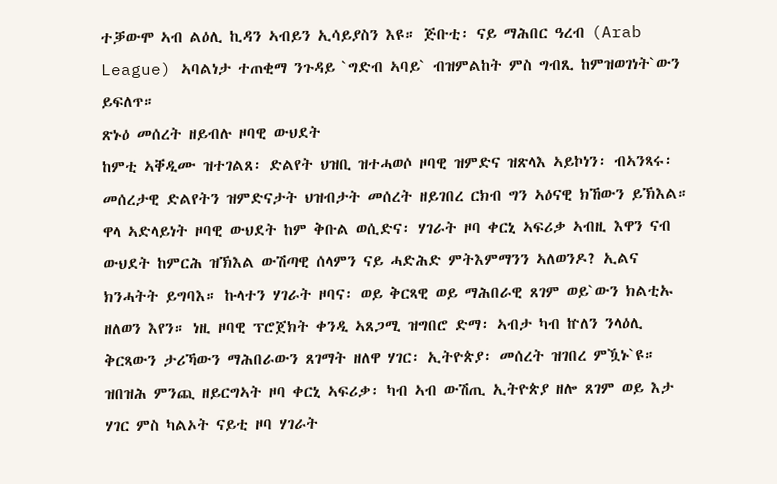ተቓውሞ ኣብ ልዕሊ ኪዳን ኣብይን ኢሳይያስን እዩ። ጅቡቲ፡ ናይ ማሕበር ዓረብ (Arab League) ኣባልነታ ተጠቂማ ንጉዳይ `ግድብ ኣባይ` ብዝምልከት ምስ ግብጺ ከምዝወገነት`ውን ይፍለጥ።
ጽኑዕ መሰረት ዘይብሉ ዞባዊ ውህደት
ከምቲ ኣቐዲሙ ዝተገልጸ፡ ድልየት ህዝቢ ዝተሓወሶ ዞባዊ ዝምድና ዝጽላእ ኣይኮነን፡ ብኣንጻሩ፡ መሰረታዊ ድልየትን ዝምድናታት ህዝብታት መሰረት ዘይገበረ ርክብ ግን ኣዕናዊ ክኸውን ይኽእል። ዋላ ኣድላይነት ዞባዊ ውህደት ከም ቅቡል ወሲድና፡ ሃገራት ዞባ ቀርኒ ኣፍሪቃ ኣብዚ እዋን ናብ ውህደት ከምርሕ ዝኽእል ውሽጣዊ ሰላምን ናይ ሓድሕድ ምትእምማንን ኣለወንዶ? ኢልና ክንሓትት ይግባእ። ኩላተን ሃገራት ዞባና፡ ወይ ቅርጻዊ ወይ ማሕበራዊ ጸገም ወይ`ውን ክልቲኡ ዘለወን እየን። ነዚ ዞባዊ ፕሮጀክት ቀንዲ ኣጸጋሚ ዝግበሮ ድማ፡ ኣብታ ካብ ኵለን ንላዕሊ ቅርጻውን ታሪኻውን ማሕበራውን ጸገማት ዘለዋ ሃገር፡ ኢትዮጵያ፡ መሰረት ዝገበረ ምዃኑ`ዩ። ዝበዝሕ ምንጪ ዘይርግኣት ዞባ ቀርኒ ኣፍሪቃ፡ ካብ ኣብ ውሽጢ ኢትዮጵያ ዘሎ ጸገም ወይ እታ ሃገር ምስ ካልኦት ናይቲ ዞባ ሃገራት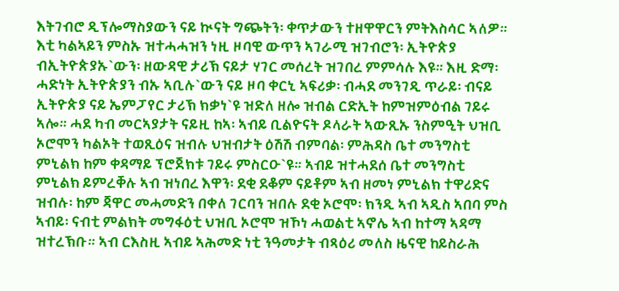እትገብሮ ዲፕሎማስያውን ናይ ኲናት ግጭትን፡ ቀጥታውን ተዘዋዋርን ምትእስሳር ኣለዎ።
እቲ ካልኣይን ምስኡ ዝተሓሓዝን ነዚ ዞባዊ ውጥን ኣገራሚ ዝገብሮን፡ ኢትዮጵያ ብኢትዮጵያኡ`ውን፡ ዘውዳዊ ታሪኽ ናይታ ሃገር መሰረት ዝገበረ ምምሳሉ እዩ። እዚ ድማ፡ ሓድነት ኢትዮጵያን ብኡ ኣቢሉ`ውን ናይ ዞባ ቀርኒ ኣፍሪቃ፡ ብሓደ መንገዲ ጥራይ፡ ብናይ ኢትዮጵያ ናይ ኤምፓየር ታሪኽ ክቃነ`ዩ ዝድለ ዘሎ ዝብል ርድኢት ከምዝምዕብል ገይሩ ኣሎ። ሓደ ካብ መርኣያታት ናይዚ ከኣ፡ ኣብይ ቢልዮናት ዶላራት ኣውጺኡ ንስምዒት ህዝቢ ኦሮሞን ካልኦት ተወጺዕና ዝብሉ ህዝብታት ዕሽሽ ብምባል፡ ምሕዳስ ቤተ መንግስቲ ምኒልክ ከም ቀዳማይ ፕሮጀክቱ ገይሩ ምስርዑ`ዩ። ኣብይ ዝተሓደሰ ቤተ መንግስቲ ምኒልክ ይምረቐሉ ኣብ ዝነበረ እዋን፡ ደቂ ደቆም ናይቶም ኣብ ዘመነ ምኒልክ ተዋሪድና ዝብሉ፡ ከም ጃዋር መሓመድን በቀለ ገርባን ዝበሉ ደቂ ኦሮሞ፡ ክንዲ ኣብ ኣዲስ ኣበባ ምስ ኣብይ፡ ናብቲ ምልክት መግፋዕቲ ህዝቢ ኦሮሞ ዝኾነ ሓወልቲ ኣኖሌ ኣብ ከተማ ኣዳማ ዝተረኽቡ። ኣብ ርእስዚ ኣብይ ኣሕመድ ነቲ ንዓመታት ብጻዕሪ መለስ ዜናዊ ከይስራሕ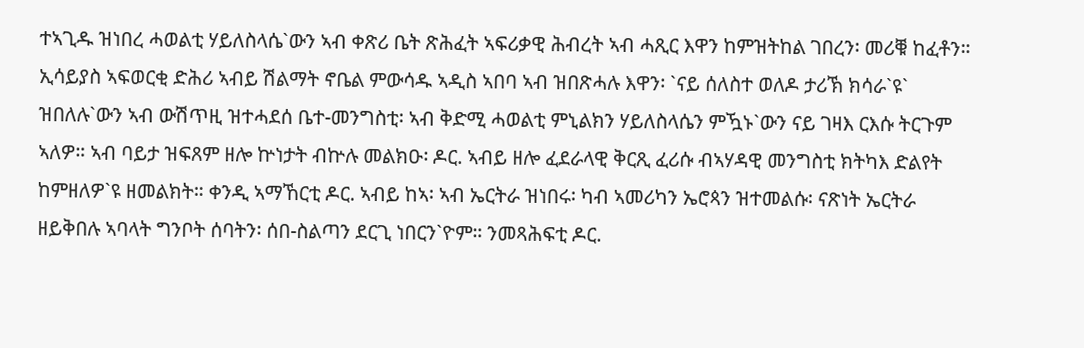ተኣጊዱ ዝነበረ ሓወልቲ ሃይለስላሴ`ውን ኣብ ቀጽሪ ቤት ጽሕፈት ኣፍሪቃዊ ሕብረት ኣብ ሓጺር እዋን ከምዝትከል ገበረን፡ መሪቑ ከፈቶን። ኢሳይያስ ኣፍወርቂ ድሕሪ ኣብይ ሽልማት ኖቤል ምውሳዱ ኣዲስ ኣበባ ኣብ ዝበጽሓሉ እዋን፡ `ናይ ሰለስተ ወለዶ ታሪኽ ክሳራ`ዩ` ዝበለሉ`ውን ኣብ ውሽጥዚ ዝተሓደሰ ቤተ-መንግስቲ፡ ኣብ ቅድሚ ሓወልቲ ምኒልክን ሃይለስላሴን ምዃኑ`ውን ናይ ገዛእ ርእሱ ትርጉም ኣለዎ። ኣብ ባይታ ዝፍጸም ዘሎ ኵነታት ብኵሉ መልክዑ፡ ዶር. ኣብይ ዘሎ ፈደራላዊ ቅርጺ ፈሪሱ ብኣሃዳዊ መንግስቲ ክትካእ ድልየት ከምዘለዎ`ዩ ዘመልክት። ቀንዲ ኣማኸርቲ ዶር. ኣብይ ከኣ፡ ኣብ ኤርትራ ዝነበሩ፡ ካብ ኣመሪካን ኤሮጳን ዝተመልሱ፡ ናጽነት ኤርትራ ዘይቅበሉ ኣባላት ግንቦት ሰባትን፡ ሰበ-ስልጣን ደርጊ ነበርን`ዮም። ንመጻሕፍቲ ዶር.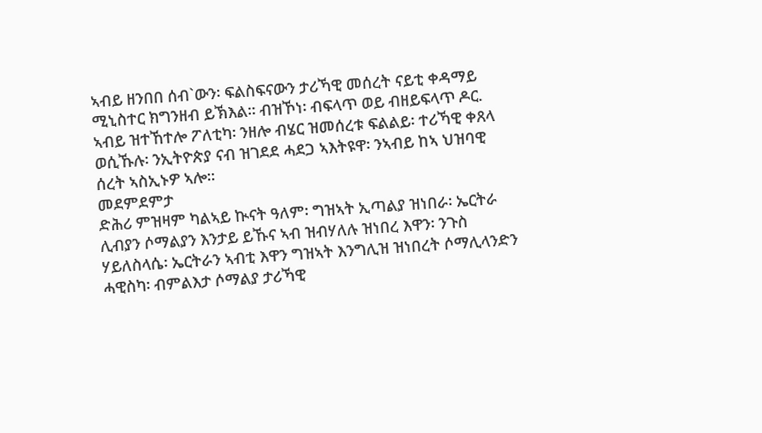ኣብይ ዘንበበ ሰብ`ውን፡ ፍልስፍናውን ታሪኻዊ መሰረት ናይቲ ቀዳማይ ሚኒስተር ክግንዘብ ይኽእል። ብዝኾነ፡ ብፍላጥ ወይ ብዘይፍላጥ ዶር. ኣብይ ዝተኸተሎ ፖለቲካ፡ ንዘሎ ብሄር ዝመሰረቱ ፍልልይ፡ ተሪኻዊ ቀጸላ ወሲኹሉ፡ ንኢትዮጵያ ናብ ዝገደደ ሓደጋ ኣእትዩዋ፡ ንኣብይ ከኣ ህዝባዊ ሰረት ኣስኢኑዎ ኣሎ።
መደምደምታ
ድሕሪ ምዝዛም ካልኣይ ኲናት ዓለም፡ ግዝኣት ኢጣልያ ዝነበራ፡ ኤርትራ ሊብያን ሶማልያን እንታይ ይኹና ኣብ ዝብሃለሉ ዝነበረ እዋን፡ ንጉስ ሃይለስላሴ፡ ኤርትራን ኣብቲ እዋን ግዝኣት እንግሊዝ ዝነበረት ሶማሊላንድን ሓዊስካ፡ ብምልእታ ሶማልያ ታሪኻዊ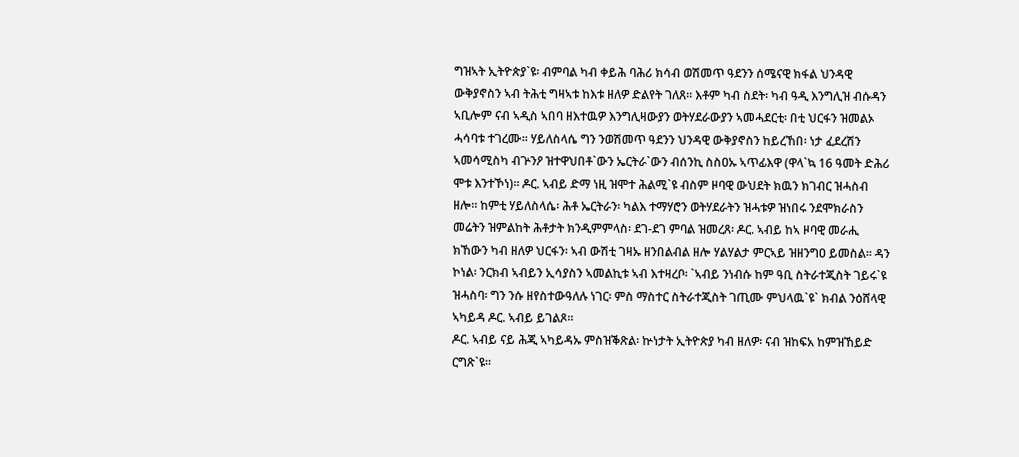ግዝኣት ኢትዮጵያ`ዩ፡ ብምባል ካብ ቀይሕ ባሕሪ ክሳብ ወሽመጥ ዓደንን ሰሜናዊ ክፋል ህንዳዊ ውቅያኖስን ኣብ ትሕቲ ግዛኣቱ ከእቱ ዘለዎ ድልየት ገለጸ። እቶም ካብ ስደት፡ ካብ ዓዲ እንግሊዝ ብሱዳን ኣቢሎም ናብ ኣዲስ ኣበባ ዘእተዉዎ እንግሊዛውያን ወትሃደራውያን ኣመሓደርቲ፡ በቲ ህርፋን ዝመልኦ ሓሳባቱ ተገረሙ። ሃይለስላሴ ግን ንወሽመጥ ዓደንን ህንዳዊ ውቅያኖስን ከይረኸበ፡ ነታ ፈደረሽን ኣመሳሚስካ ብጕንዖ ዝተዋህበቶ`ውን ኤርትራ`ውን ብሰንኪ ስስዐኡ ኣጥፊእዋ (ዋላ`ኳ 16 ዓመት ድሕሪ ሞቱ እንተኾነ)። ዶር. ኣብይ ድማ ነዚ ዝሞተ ሕልሚ`ዩ ብስም ዞባዊ ውህደት ክዉን ክገብር ዝሓስብ ዘሎ። ከምቲ ሃይለስላሴ፡ ሕቶ ኤርትራን፡ ካልእ ተማሃሮን ወትሃደራትን ዝሓቱዎ ዝነበሩ ንደሞክራስን መሬትን ዝምልከት ሕቶታት ክንዲምምላስ፡ ደገ-ደገ ምባል ዝመረጸ፡ ዶር. ኣብይ ከኣ ዞባዊ መራሒ ክኸውን ካብ ዘለዎ ህርፋን፡ ኣብ ውሽቲ ገዛኡ ዘንበልብል ዘሎ ሃልሃልታ ምርኣይ ዝዘንግዐ ይመስል። ዳን ኮነል፡ ንርክብ ኣብይን ኢሳያስን ኣመልኪቱ ኣብ እተዛረቦ፡ `ኣብይ ንነብሱ ከም ዓቢ ስትራተጂስት ገይሩ`ዩ ዝሓስባ፡ ግን ንሱ ዘየስተውዓለሉ ነገር፡ ምስ ማስተር ስትራተጂስት ገጢሙ ምህላዉ`ዩ` ክብል ንዕሸላዊ ኣካይዳ ዶር. ኣብይ ይገልጾ።
ዶር. ኣብይ ናይ ሕጂ ኣካይዳኡ ምስዝቕጽል፡ ኵነታት ኢትዮጵያ ካብ ዘለዎ፡ ናብ ዝከፍአ ከምዝኸይድ ርግጽ`ዩ።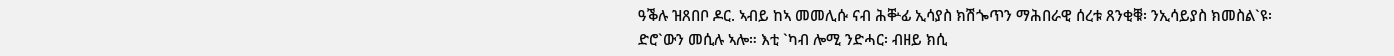ዓቕሉ ዝጸበቦ ዶር. ኣብይ ከኣ መመሊሱ ናብ ሕቝፊ ኢሳያስ ክሽጐጥን ማሕበራዊ ሰረቱ ጸንቂቑ፡ ንኢሳይያስ ክመስል`ዩ፡ ድሮ`ውን መሲሉ ኣሎ። እቲ `ካብ ሎሚ ንድሓር፡ ብዘይ ክሲ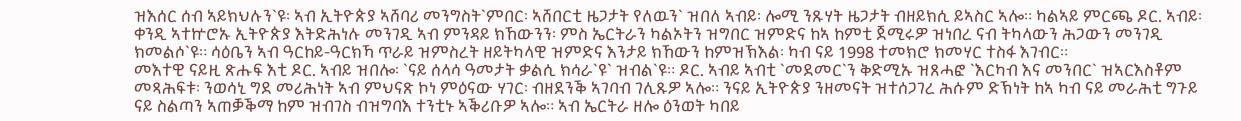ዝእሰር ሰብ ኣይክህሉን`ዩ፡ ኣብ ኢትዮጵያ ኣሸባሪ መንግስት`ምበር፡ ኣሸበርቲ ዜጋታት የለዉን` ዝበለ ኣብይ፡ ሎሚ ንጹሃት ዜጋታት ብዘይክሲ ይኣስር ኣሎ። ካልኣይ ምርጫ ዶር. ኣብይ፡ ቀንዲ ኣተኵሮኡ ኢትዮጵያ እትድሕነሉ መንገዲ ኣብ ምንዳይ ክኸውንን፡ ምስ ኤርትራን ካልኦትን ዝግበር ዝምድና ከኣ ከምቲ ጀሚሩዎ ዝነበረ ናብ ትካላውን ሕጋውን መንገዲ ክመልሶ`ዩ። ሳዕቤን ኣብ ዓርከይ-ዓርክኻ ጥራይ ዝምስረት ዘይትካላዊ ዝምድና እንታይ ክኸውን ከምዝኽእል፡ ካብ ናይ 1998 ተመክሮ ክመሃር ተስፋ እገብር።
መእተዊ ናይዚ ጽሑፍ እቲ ዶር. ኣብይ ዝበሎ፡ `ናይ ሰላሳ ዓመታት ቃልሲ ክሳራ`ዩ` ዝብል`ዩ። ዶር. ኣብይ ኣብቲ `መደመር`ን ቅድሚኡ ዝጸሓፎ `እርካብ እና መንበር` ዝኣርእስቶም መጻሕፍቱ፡ ንወሳኒ ግደ መሪሕነት ኣብ ምህናጽ ኮነ ምዕናው ሃገር፡ ብዘደንቕ ኣገባብ ገሊጹዎ ኣሎ። ንናይ ኢትዮጵያ ንዘመናት ዝተሰጋገረ ሕሱም ድኽነት ከኣ ካብ ናይ መራሕቲ ግጉይ ናይ ስልጣን ኣጠቓቕማ ከም ዝብገስ ብዝግባእ ተንቲኑ ኣቕሪቡዎ ኣሎ። ኣብ ኤርትራ ዘሎ ዕንወት ካበይ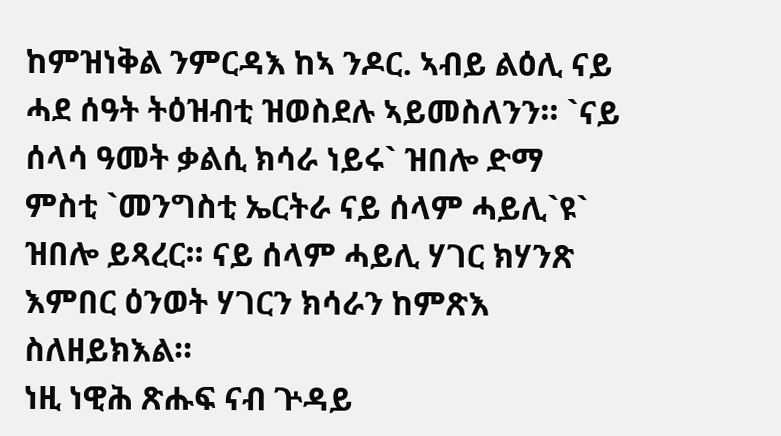ከምዝነቅል ንምርዳእ ከኣ ንዶር. ኣብይ ልዕሊ ናይ ሓደ ሰዓት ትዕዝብቲ ዝወስደሉ ኣይመስለንን። `ናይ ሰላሳ ዓመት ቃልሲ ክሳራ ነይሩ` ዝበሎ ድማ ምስቲ `መንግስቲ ኤርትራ ናይ ሰላም ሓይሊ`ዩ` ዝበሎ ይጻረር። ናይ ሰላም ሓይሊ ሃገር ክሃንጽ እምበር ዕንወት ሃገርን ክሳራን ከምጽእ ስለዘይክእል።
ነዚ ነዊሕ ጽሑፍ ናብ ጕዳይ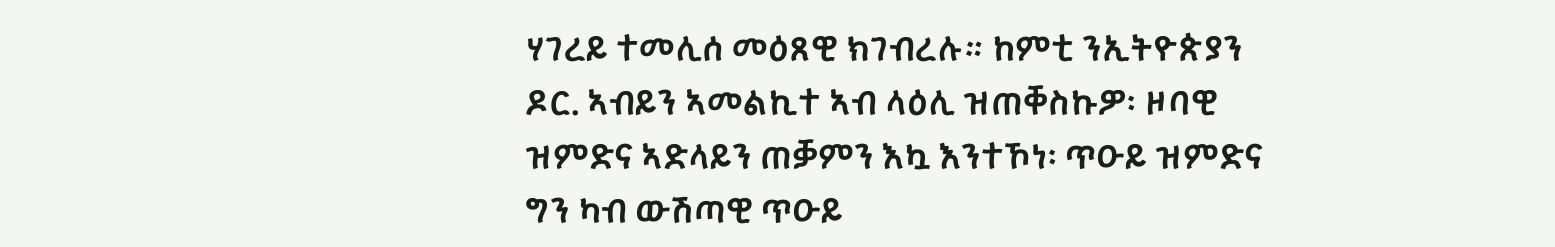ሃገረይ ተመሊሰ መዕጸዊ ክገብረሉ። ከምቲ ንኢትዮጵያን ዶር. ኣብይን ኣመልኪተ ኣብ ላዕሊ ዝጠቐስኩዎ፡ ዞባዊ ዝምድና ኣድላይን ጠቓምን እኳ እንተኾነ፡ ጥዑይ ዝምድና ግን ካብ ውሽጣዊ ጥዑይ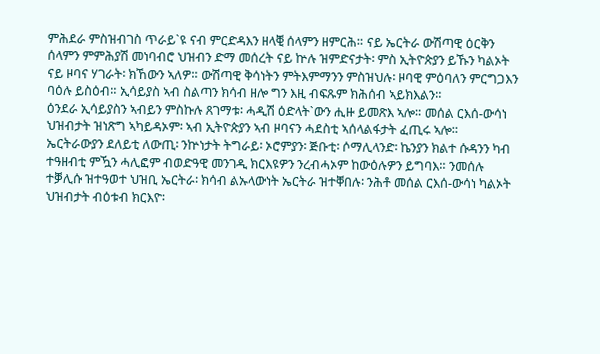ምሕደራ ምስዝብገስ ጥራይ`ዩ ናብ ምርድዳእን ዘላቒ ሰላምን ዘምርሕ። ናይ ኤርትራ ውሽጣዊ ዕርቅን ሰላምን ምምሕያሽ መነባብሮ ህዝብን ድማ መሰረት ናይ ኵሉ ዝምድናታት፡ ምስ ኢትዮጵያን ይኹን ካልኦት ናይ ዞባና ሃገራት፡ ክኸውን ኣለዎ። ውሽጣዊ ቅሳነትን ምትእምማንን ምስዝህሉ፡ ዞባዊ ምዕባለን ምርግጋእን ባዕሉ ይስዕብ። ኢሳይያስ ኣብ ስልጣን ክሳብ ዘሎ ግን እዚ ብፍጹም ክሕሰብ ኣይክእልን።
ዕንደራ ኢሳይያስን ኣብይን ምስኩሉ ጸገማቱ፡ ሓዲሽ ዕድላት`ውን ሒዙ ይመጽእ ኣሎ። መሰል ርእሰ-ውሳነ ህዝብታት ዝነጽግ ኣካይዳኦም፡ ኣብ ኢትዮጵያን ኣብ ዞባናን ሓደስቲ ኣሰላልፋታት ፈጢሩ ኣሎ። ኤርትራውያን ደለይቲ ለውጢ፡ ንኵነታት ትግራይ፡ ኦሮምያን፡ ጅቡቲ፡ ሶማሊላንድ፡ ኬንያን ክልተ ሱዳንን ካብ ተዓዘብቲ ምዃን ሓሊፎም ብወድዓዊ መንገዲ ክርእዩዎን ንረብሓኦም ከውዕሉዎን ይግባእ። ንመሰሉ ተቓሊሱ ዝተዓወተ ህዝቢ ኤርትራ፡ ክሳብ ልኡላውነት ኤርትራ ዝተቐበሉ፡ ንሕቶ መሰል ርእሰ-ውሳነ ካልኦት ህዝብታት ብዕቱብ ክርእዮ፡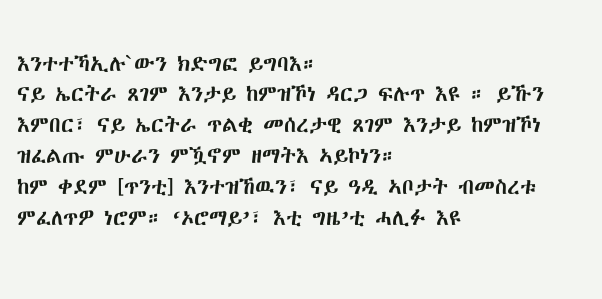እንተተኻኢሉ`ውን ክድግፎ ይግባእ።
ናይ ኤርትራ ጸገም እንታይ ከምዝኾነ ዳርጋ ፍሉጥ እዩ ። ይኹን እምበር፣ ናይ ኤርትራ ጥልቂ መሰረታዊ ጸገም እንታይ ከምዝኾነ ዝፈልጡ ምሁራን ምዃኖም ዘማትእ ኣይኮነን።
ከም ቀደም [ጥንቲ] እንተዝኸዉን፣ ናይ ዓዲ ኣቦታት ብመስረቱ ምፈለጥዎ ነሮም። ‘ኦሮማይ’፣ እቲ ግዜ’ቲ ሓሊፉ እዩ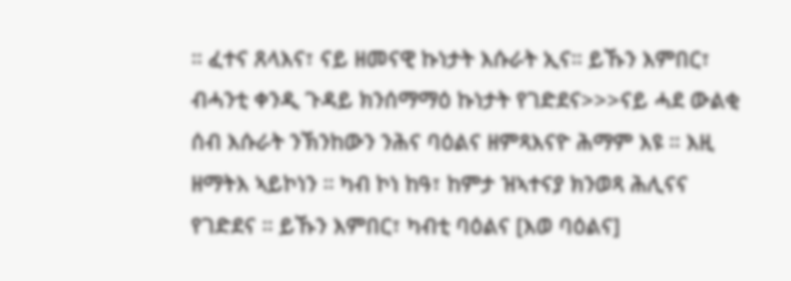። ፈተና ጸላእና፣ ናይ ዘመናዊ ኩነታት እሱራት ኢና። ይኹን እምበር፣ ብሓንቲ ቀንዲ ጉዳይ ክንሰማማዕ ኩነታት የገድደና>>>ናይ ሓደ ውልቂ ሰብ እሱራት ንኽንከውን ንሕና ባዕልና ዘምጻእናዮ ሕማም እዩ ። እዚ ዘማትእ ኣይኮነን ። ካብ ኮነ ከዓ፣ ከምታ ዝኣተናያ ክንወጻ ሕሊናና የገድደና ። ይኹን እምበር፣ ካብቲ ባዕልና [እወ ባዕልና]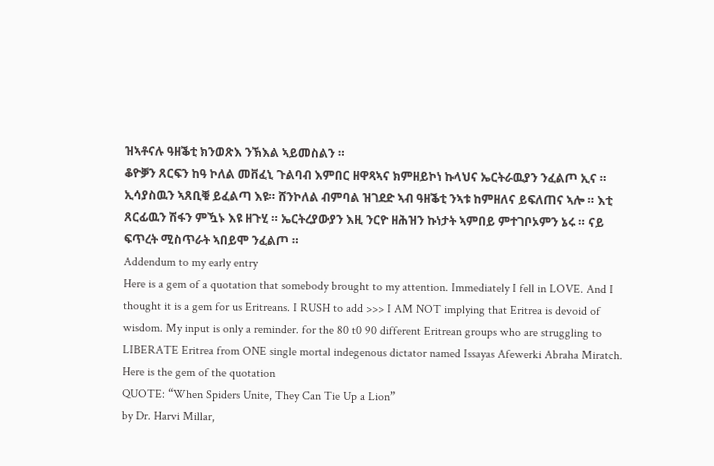ዝኣቶናሉ ዓዘቕቲ ክንወጽእ ንኽእል ኣይመስልን ።
ቆዮቓን ጸርፍን ከዓ ኮለል መቨፈኒ ጉልባብ እምበር ዘዋጻኣና ክምዘይኮነ ኩላህና ኤርትራዉያን ንፈልጦ ኢና ። ኢሳያስዉን ኣጸቢቑ ይፈልጣ እዩ። ሸንኮለል ብምባል ዝገደድ ኣብ ዓዘቕቲ ንኣቱ ከምዘለና ይፍለጠና ኣሎ ። እቲ ጸርፊዉን ሽፋን ምዃኑ እዩ ዘጉሂ ። ኤርትረያውያን እዚ ንርዮ ዘሕዝን ኩነታት ኣምበይ ምተገቦኦምን ኔሩ ። ናይ ፍጥረት ሚስጥራት ኣበይሞ ንፈልጦ ።
Addendum to my early entry
Here is a gem of a quotation that somebody brought to my attention. Immediately I fell in LOVE. And I thought it is a gem for us Eritreans. I RUSH to add >>> I AM NOT implying that Eritrea is devoid of wisdom. My input is only a reminder. for the 80 t0 90 different Eritrean groups who are struggling to LIBERATE Eritrea from ONE single mortal indegenous dictator named Issayas Afewerki Abraha Miratch.
Here is the gem of the quotation
QUOTE: “When Spiders Unite, They Can Tie Up a Lion”
by Dr. Harvi Millar,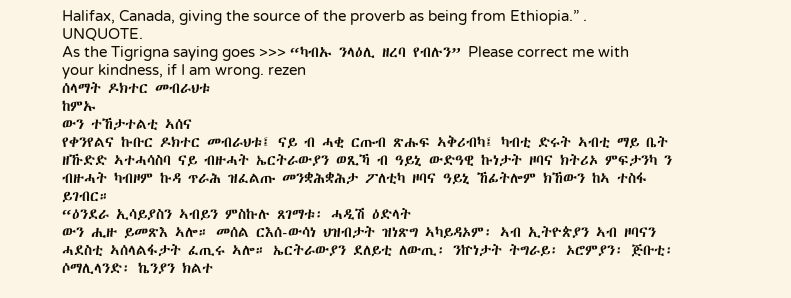Halifax, Canada, giving the source of the proverb as being from Ethiopia.” . UNQUOTE.
As the Tigrigna saying goes >>> “ካብኡ ንላዕሊ ዘረባ የብሉን” Please correct me with your kindness, if I am wrong. rezen
ሰላማት ዶክተር መብራህቱ
ከምኡ
ውን ተኸታተልቲ ኣሰና
የቀንየልና ኩቡር ዶክተር መብራህቱ፤ ናይ ብ ሓቂ ርጡብ ጽሑፍ ኣቅሪብካ፤ ካብቲ ድሩት ኣብቲ ማይ ቤት ዘኹድድ ኣተሓሳስባ ናይ ብዙሓት ኤርትራውያን ወጺኻ ብ ዓይኒ ውድዓዊ ኩነታት ዞባና ክትሪኦ ምፍታንካ ን ብዙሓት ካብዞም ኩዳ ጥራሕ ዝፈልጡ መንቋሕቋሕታ ፖለቲካ ዞባና ዓይኒ ኸፊትሎም ክኸውን ከኣ ተስፋ ይገብር።
“ዕንደራ ኢሳይያስን ኣብይን ምስኩሉ ጸገማቱ፡ ሓዲሽ ዕድላት
ውን ሒዙ ይመጽእ ኣሎ። መሰል ርእሰ-ውሳነ ህዝብታት ዝነጽግ ኣካይዳኦም፡ ኣብ ኢትዮጵያን ኣብ ዞባናን ሓደስቲ ኣሰላልፋታት ፈጢሩ ኣሎ። ኤርትራውያን ደለይቲ ለውጢ፡ ንኵነታት ትግራይ፡ ኦሮምያን፡ ጅቡቲ፡ ሶማሊላንድ፡ ኬንያን ክልተ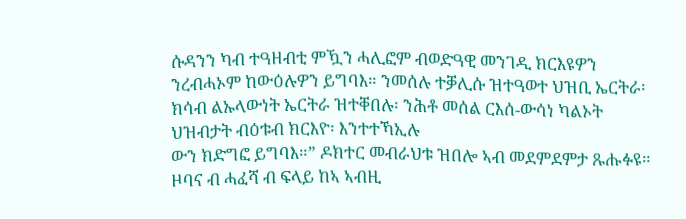ሱዳንን ካብ ተዓዘብቲ ምዃን ሓሊፎም ብወድዓዊ መንገዲ ክርእዩዎን ንረብሓኦም ከውዕሉዎን ይግባእ። ንመሰሉ ተቓሊሱ ዝተዓወተ ህዝቢ ኤርትራ፡ ክሳብ ልኡላውነት ኤርትራ ዝተቐበሉ፡ ንሕቶ መሰል ርእሰ-ውሳነ ካልኦት ህዝብታት ብዕቱብ ክርእዮ፡ እንተተኻኢሉ
ውን ክድግፎ ይግባእ።” ዶክተር መብራህቱ ዝበሎ ኣብ መደምደምታ ጹሑፉዩ።
ዞባና ብ ሓፈሻ ብ ፍላይ ከኣ ኣብዚ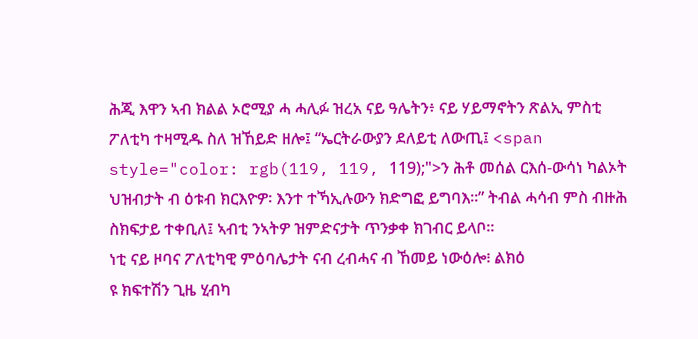ሕጂ እዋን ኣብ ክልል ኦሮሚያ ሓ ሓሊፉ ዝረአ ናይ ዓሌትን፥ ናይ ሃይማኖትን ጽልኢ ምስቲ ፖለቲካ ተዛሚዱ ስለ ዝኸይድ ዘሎ፤ “ኤርትራውያን ደለይቲ ለውጢ፤ <span style="color: rgb(119, 119, 119);">ን ሕቶ መሰል ርእሰ-ውሳነ ካልኦት ህዝብታት ብ ዕቱብ ክርእዮዎ፡ እንተ ተኻኢሉውን ክድግፎ ይግባእ።” ትብል ሓሳብ ምስ ብዙሕ ስክፍታይ ተቀቢለ፤ ኣብቲ ንኣትዎ ዝምድናታት ጥንቃቀ ክገብር ይላቦ።
ነቲ ናይ ዞባና ፖለቲካዊ ምዕባሌታት ናብ ረብሓና ብ ኸመይ ነውዕሎ፧ ልክዕ
ዩ ክፍተሽን ጊዜ ሂብካ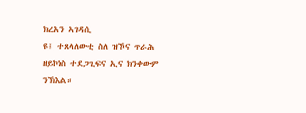ክረአን ኣገዳሲ
ዩ፤ ተጸላለውቲ ስለ ዝኾና ጥራሕ ዘይኮነስ ተደጋጊፍና ኢና ክንቀውም ንኽእል።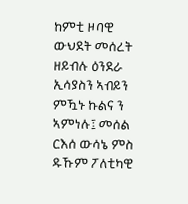ከምቲ ዞባዊ ውህደት መሰረት ዘይብሉ ዕንደራ ኢሳያስን ኣብይን ምዃኑ ኩልና ን ኣምነሉ፤ መሰል ርእሰ ውሳኔ ምስ ዱኹም ፖለቲካዊ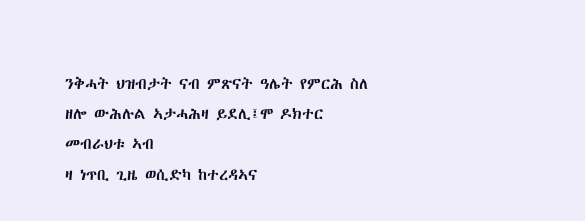ንቅሓት ህዝብታት ናብ ምጽናት ዓሌት የምርሕ ስለ ዘሎ ውሕሉል ኣታሓሕዛ ይደሊ፤ሞ ዶክተር መብራህቱ ኣብ
ዛ ነጥቢ ጊዜ ወሲድካ ከተረዳኣና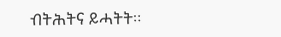ብትሕትና ይሓትት።